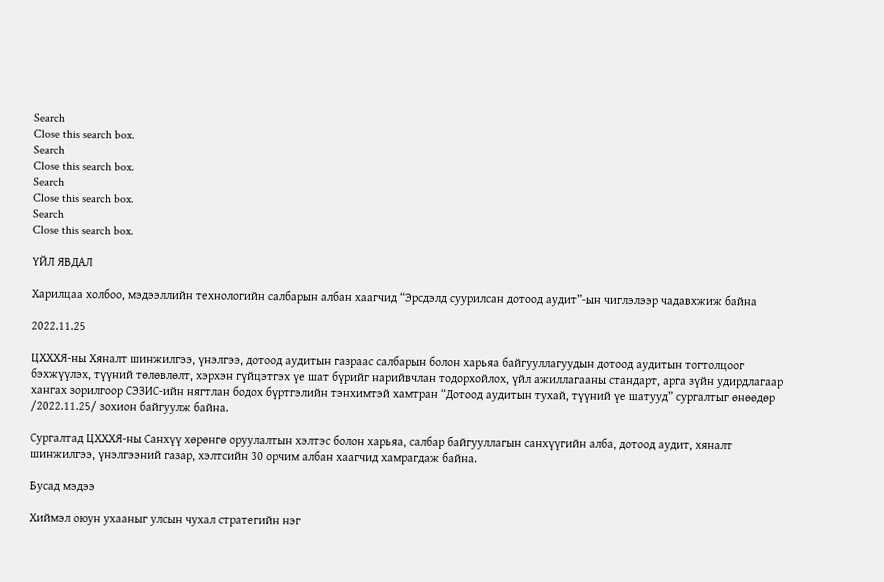Search
Close this search box.
Search
Close this search box.
Search
Close this search box.
Search
Close this search box.

ҮЙЛ ЯВДАЛ

Харилцаа холбоо, мэдээллийн технологийн салбарын албан хаагчид “Эрсдэлд суурилсан дотоод аудит”-ын чиглэлээр чадавхжиж байна

2022.11.25

ЦХХХЯ-ны Хяналт шинжилгээ, үнэлгээ, дотоод аудитын газраас салбарын болон харьяа байгууллагуудын дотоод аудитын тогтолцоог бэхжүүлэх, түүний төлөвлөлт, хэрхэн гүйцэтгэх үе шат бүрийг нарийвчлан тодорхойлох, үйл ажиллагааны стандарт, арга зүйн удирдлагаар хангах зорилгоор СЭЗИС-ийн нягтлан бодох бүртгэлийн тэнхимтэй хамтран “Дотоод аудитын тухай, түүний үе шатууд” сургалтыг өнөөдөр /2022.11.25/ зохион байгуулж байна.

Сургалтад ЦХХХЯ-ны Санхүү хөрөнгө оруулалтын хэлтэс болон харьяа, салбар байгууллагын санхүүгийн алба, дотоод аудит, хяналт шинжилгээ, үнэлгээний газар, хэлтсийн 30 орчим албан хаагчид хамрагдаж байна.

Бусад мэдээ

Хиймэл оюун ухааныг улсын чухал стратегийн нэг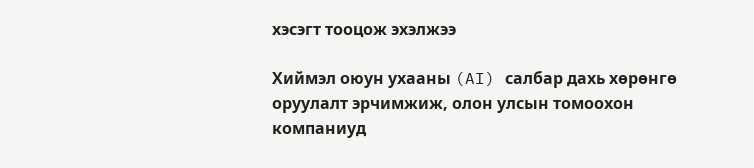хэсэгт тооцож эхэлжээ

Хиймэл оюун ухааны (AI) салбар дахь хөрөнгө оруулалт эрчимжиж, олон улсын томоохон компаниуд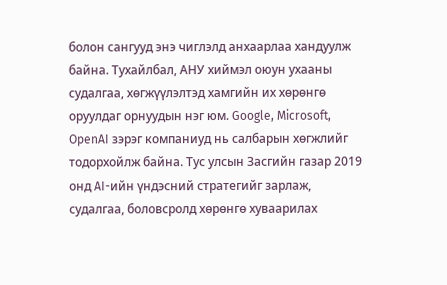болон сангууд энэ чиглэлд анхаарлаа хандуулж байна. Тухайлбал, АНУ хиймэл оюун ухааны судалгаа, хөгжүүлэлтэд хамгийн их хөрөнгө оруулдаг орнуудын нэг юм. Google, Microsoft, OpenAI зэрэг компаниуд нь салбарын хөгжлийг тодорхойлж байна. Тус улсын Засгийн газар 2019 онд AI-ийн үндэсний стратегийг зарлаж, судалгаа, боловсролд хөрөнгө хуваарилах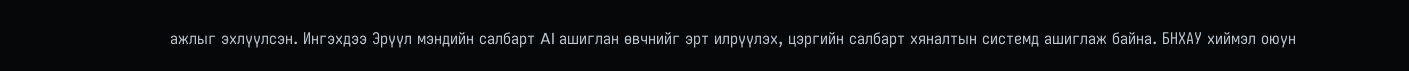ажлыг эхлүүлсэн. Ингэхдээ Эрүүл мэндийн салбарт AI ашиглан өвчнийг эрт илрүүлэх, цэргийн салбарт хяналтын системд ашиглаж байна. БНХАУ хиймэл оюун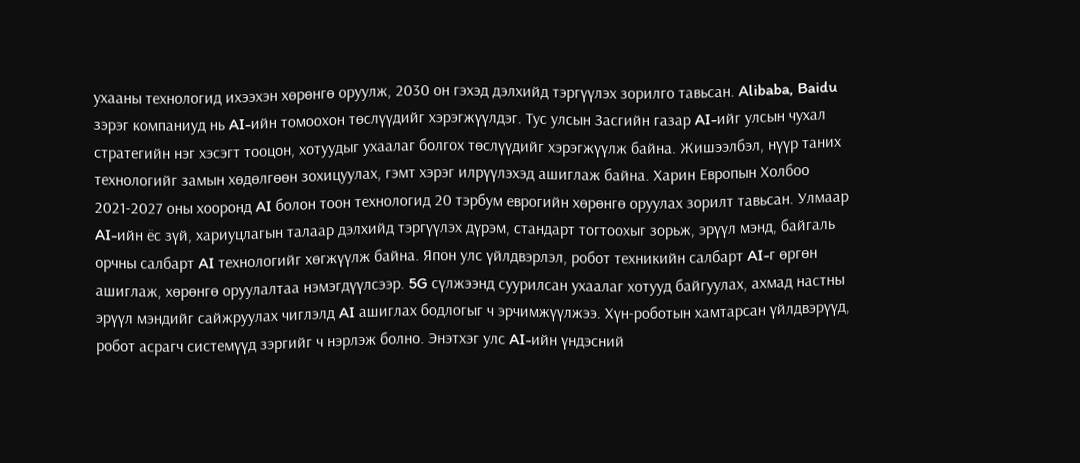ухааны технологид ихээхэн хөрөнгө оруулж, 2030 он гэхэд дэлхийд тэргүүлэх зорилго тавьсан. Alibaba, Baidu зэрэг компаниуд нь AI-ийн томоохон төслүүдийг хэрэгжүүлдэг. Тус улсын Засгийн газар AI-ийг улсын чухал стратегийн нэг хэсэгт тооцон, хотуудыг ухаалаг болгох төслүүдийг хэрэгжүүлж байна. Жишээлбэл, нүүр таних технологийг замын хөдөлгөөн зохицуулах, гэмт хэрэг илрүүлэхэд ашиглаж байна. Харин Европын Холбоо 2021-2027 оны хооронд AI болон тоон технологид 20 тэрбум еврогийн хөрөнгө оруулах зорилт тавьсан. Улмаар AI-ийн ёс зүй, хариуцлагын талаар дэлхийд тэргүүлэх дүрэм, стандарт тогтоохыг зорьж, эрүүл мэнд, байгаль орчны салбарт AI технологийг хөгжүүлж байна. Япон улс үйлдвэрлэл, робот техникийн салбарт AI-г өргөн ашиглаж, хөрөнгө оруулалтаа нэмэгдүүлсээр. 5G сүлжээнд суурилсан ухаалаг хотууд байгуулах, ахмад настны эрүүл мэндийг сайжруулах чиглэлд AI ашиглах бодлогыг ч эрчимжүүлжээ. Хүн-роботын хамтарсан үйлдвэрүүд, робот асрагч системүүд зэргийг ч нэрлэж болно. Энэтхэг улс AI-ийн үндэсний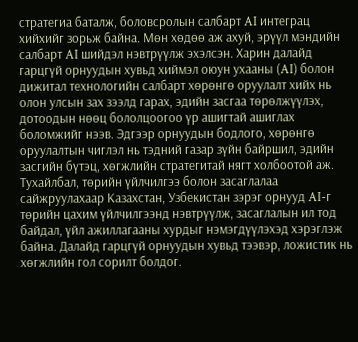стратегиа баталж, боловсролын салбарт AI интеграц хийхийг зорьж байна. Мөн хөдөө аж ахуй, эрүүл мэндийн салбарт AI шийдэл нэвтрүүлж эхэлсэн. Харин далайд гарцгүй орнуудын хувьд хиймэл оюун ухааны (AI) болон дижитал технологийн салбарт хөрөнгө оруулалт хийх нь олон улсын зах зээлд гарах, эдийн засгаа төрөлжүүлэх, дотоодын нөөц бололцоогоо үр ашигтай ашиглах боломжийг нээв. Эдгээр орнуудын бодлого, хөрөнгө оруулалтын чиглэл нь тэдний газар зүйн байршил, эдийн засгийн бүтэц, хөгжлийн стратегитай нягт холбоотой аж. Тухайлбал, төрийн үйлчилгээ болон засаглалаа сайжруулахаар Казахстан, Узбекистан зэрэг орнууд AI-г төрийн цахим үйлчилгээнд нэвтрүүлж, засаглалын ил тод байдал, үйл ажиллагааны хурдыг нэмэгдүүлэхэд хэрэглэж байна. Далайд гарцгүй орнуудын хувьд тээвэр, ложистик нь хөгжлийн гол сорилт болдог.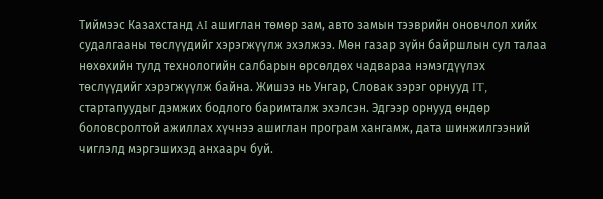Тиймээс Казахстанд AI ашиглан төмөр зам, авто замын тээврийн оновчлол хийх судалгааны төслүүдийг хэрэгжүүлж эхэлжээ. Мөн газар зүйн байршлын сул талаа нөхөхийн тулд технологийн салбарын өрсөлдөх чадвараа нэмэгдүүлэх төслүүдийг хэрэгжүүлж байна. Жишээ нь Унгар, Словак зэрэг орнууд IT, стартапуудыг дэмжих бодлого баримталж эхэлсэн. Эдгээр орнууд өндөр боловсролтой ажиллах хүчнээ ашиглан програм хангамж, дата шинжилгээний чиглэлд мэргэшихэд анхаарч буй.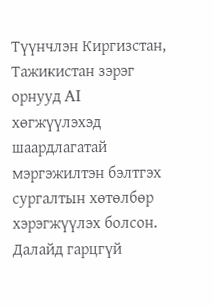Түүнчлэн Киргизстан, Тажикистан зэрэг орнууд AI хөгжүүлэхэд шаардлагатай мэргэжилтэн бэлтгэх сургалтын хөтөлбөр хэрэгжүүлэх болсон.   Далайд гарцгүй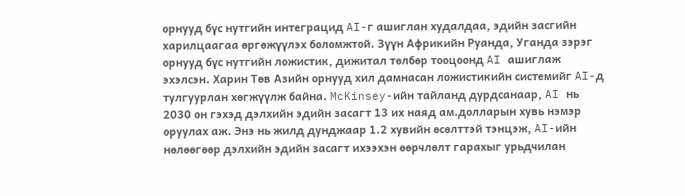орнууд бүс нутгийн интеграцид AI-г ашиглан худалдаа, эдийн засгийн харилцаагаа өргөжүүлэх боломжтой. Зүүн Африкийн Руанда, Уганда зэрэг орнууд бүс нутгийн ложистик, дижитал төлбөр тооцоонд AI ашиглаж эхэлсэн. Харин Төв Азийн орнууд хил дамнасан ложистикийн системийг AI-д тулгуурлан хөгжүүлж байна. McKinsey-ийн тайланд дурдсанаар, AI нь 2030 он гэхэд дэлхийн эдийн засагт 13 их наяд ам.долларын хувь нэмэр оруулах аж. Энэ нь жилд дунджаар 1.2 хувийн өсөлттэй тэнцэж, AI-ийн нөлөөгөөр дэлхийн эдийн засагт ихээхэн өөрчлөлт гарахыг урьдчилан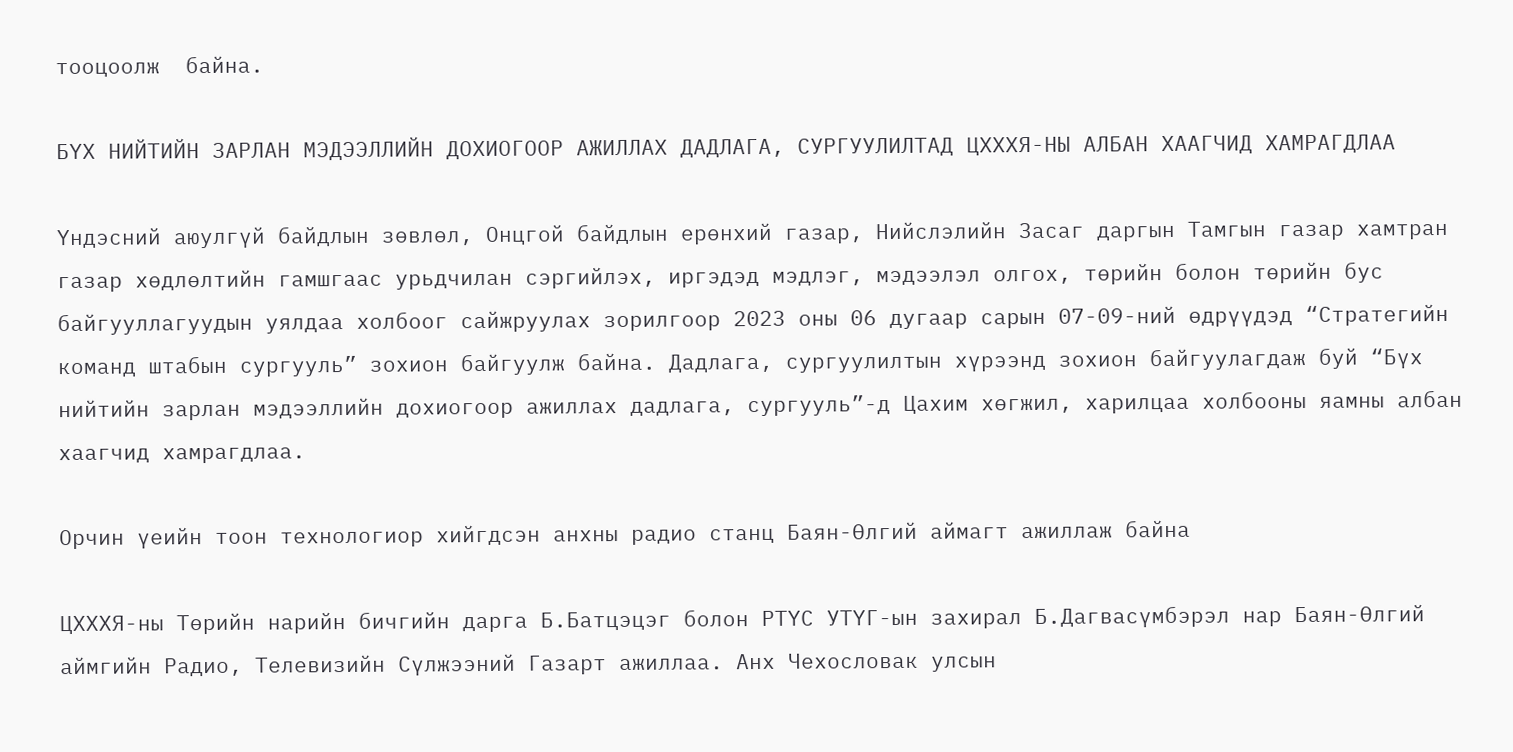тооцоолж  байна.

БҮХ НИЙТИЙН ЗАРЛАН МЭДЭЭЛЛИЙН ДОХИОГООР АЖИЛЛАХ ДАДЛАГА, СУРГУУЛИЛТАД ЦХХХЯ-НЫ АЛБАН ХААГЧИД ХАМРАГДЛАА

Үндэсний аюулгүй байдлын зөвлөл, Онцгой байдлын ерөнхий газар, Нийслэлийн Засаг даргын Тамгын газар хамтран газар хөдлөлтийн гамшгаас урьдчилан сэргийлэх, иргэдэд мэдлэг, мэдээлэл олгох, төрийн болон төрийн бус байгууллагуудын уялдаа холбоог сайжруулах зорилгоор 2023 оны 06 дугаар сарын 07-09-ний өдрүүдэд “Стратегийн команд штабын сургууль” зохион байгуулж байна. Дадлага, сургуулилтын хүрээнд зохион байгуулагдаж буй “Бүх нийтийн зарлан мэдээллийн дохиогоор ажиллах дадлага, сургууль”-д Цахим хөгжил, харилцаа холбооны яамны албан хаагчид хамрагдлаа.

Oрчин үеийн тоон технологиор хийгдсэн анхны радио станц Баян-Өлгий аймагт ажиллаж байна

ЦХХХЯ-ны Төрийн нарийн бичгийн дарга Б.Батцэцэг болон РТҮС УТҮГ-ын захирал Б.Дагвасүмбэрэл нар Баян-Өлгий аймгийн Радио, Телевизийн Сүлжээний Газарт ажиллаа. Анх Чехословак улсын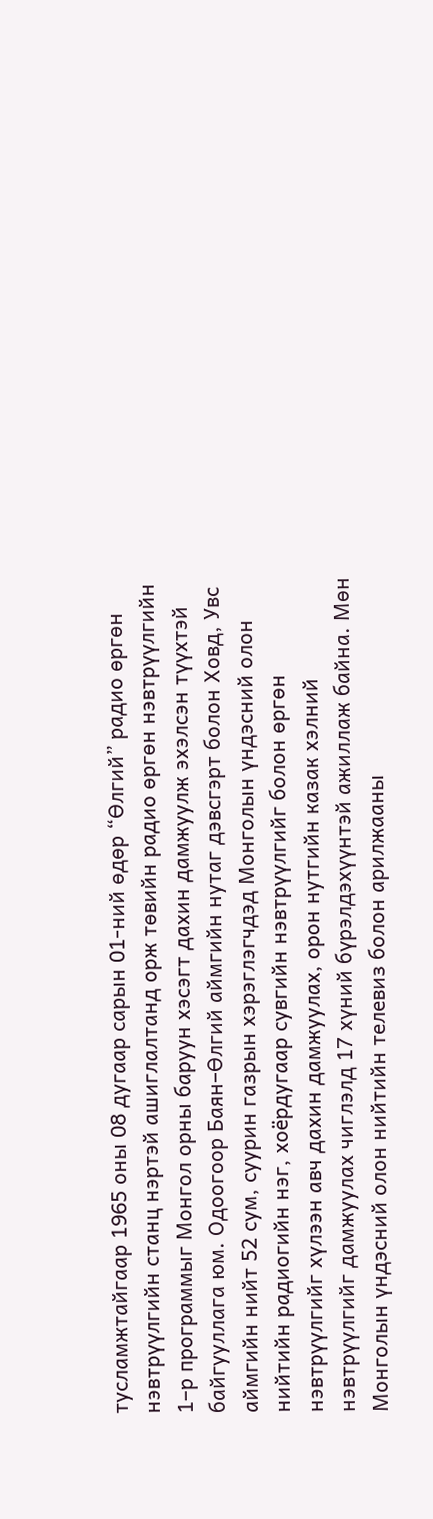тусламжтайгаар 1965 оны 08 дугаар сарын 01-ний өдөр “Өлгий” радио өргөн нэвтрүүлгийн станц нэртэй ашиглалтанд орж төвийн радио өргөн нэвтрүүлгийн 1–р программыг Монгол орны баруун хэсэгт дахин дамжуулж эхэлсэн түүхтэй байгууллага юм. Одоогоор Баян–Өлгий аймгийн нутаг дэвсгэрт болон Ховд, Увс аймгийн нийт 52 сум, суурин газрын хэрэглэгчдэд Монголын үндэсний олон нийтийн радиогийн нэг, хоёрдугаар сувгийн нэвтрүүлгийг болон өргөн нэвтрүүлгийг хүлээн авч дахин дамжуулах, орон нутгийн казак хэлний нэвтрүүлгийг дамжуулах чиглэлд 17 хүний бүрэлдэхүүнтэй ажиллаж байна. Мөн Монголын үндэсний олон нийтийн телевиз болон арилжааны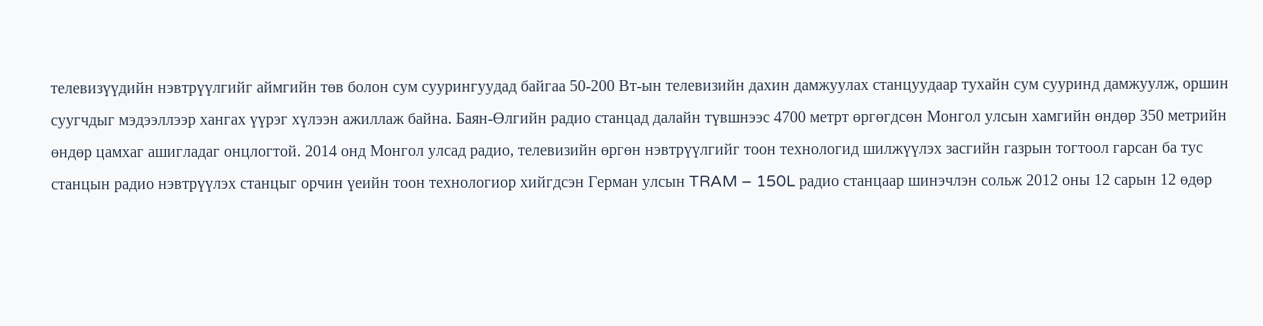телевизүүдийн нэвтрүүлгийг аймгийн төв болон сум суурингуудад байгаа 50-200 Вт-ын телевизийн дахин дамжуулах станцуудаар тухайн сум сууринд дамжуулж, оршин суугчдыг мэдээллээр хангах үүрэг хүлээн ажиллаж байна. Баян-Өлгийн радио станцад далайн түвшнээс 4700 метрт өргөгдсөн Монгол улсын хамгийн өндөр 350 метрийн өндөр цамхаг ашигладаг онцлогтой. 2014 онд Монгол улсад радио, телевизийн өргөн нэвтрүүлгийг тоон технологид шилжүүлэх засгийн газрын тогтоол гарсан ба тус станцын радио нэвтрүүлэх станцыг орчин үеийн тоон технологиор хийгдсэн Герман улсын TRAM – 150L радио станцаар шинэчлэн сольж 2012 оны 12 сарын 12 өдөр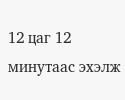12 цаг 12 минутаас эхэлж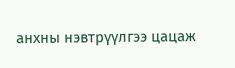анхны нэвтрүүлгээ цацаж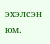эхэлсэн юм.